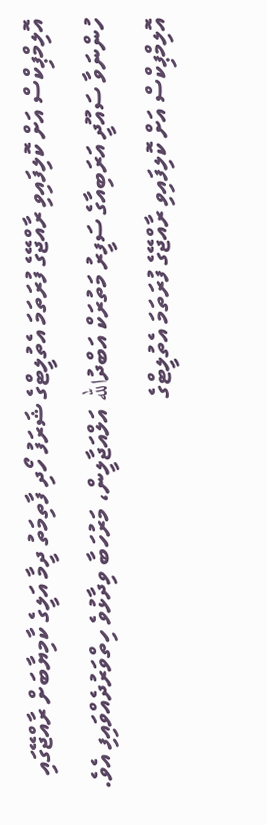އޮލިމްޕިކްސް އަށް ކޮލިފައިވި ރާއްޖޭގެ ފުރަތަމަ އެތުލީޓްގެ ޝަރަފު ހޯދި ފާތިމަތު ދީމާ އަލީގެ ކާމިޔާބަށް ރާއްޖޭގައި ހުންނަވާ ސައޫދީ އަރަބިއާގެ ސަފީރު މަތުރަކް އަބްދުالله އަލްއަޖާލީން، މަރުހަބާ ވިދާޅުވެ ހިތްވަރުދެއްވައިފި އެވެ.
އޮލިމްޕިކްސް އަށް ކޮލިފައިވި ރާއްޖޭގެ ފުރަތަމަ އެތުލީޓްގެ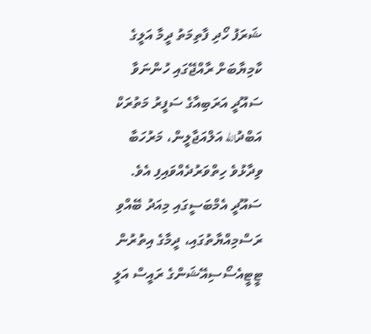ޝަރަފު ހޯދި ފާތިމަތު ދީމާ އަލީގެ ކާމިޔާބަށް ރާއްޖޭގައި ހުންނަވާ ސައޫދީ އަރަބިއާގެ ސަފީރު މަތުރަކް އަބްދުالله އަލްއަޖާލީން، މަރުހަބާ ވިދާޅުވެ ހިތްވަރުދެއްވައިފި އެވެ.
ސައޫދީ އެމްބަސީގައި މިއަދު ބޭއްވި ރަސްމިއްޔާތުގައި، ދީމާގެ އިތުރުން ޓީޓީއެސޯސިއޭޝަންގެ ރައީސް އަލީ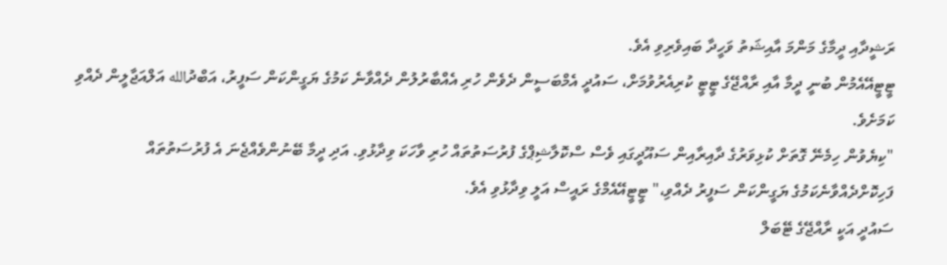ރަޝީދާއި ދީމާގެ މަންމަ އާއިޝަތު ވަހީދާ ބައިވެރިވި އެވެ.
ޓީޓީއޭއެމުން ބުނީ ދީމާ އާއި ރާއްޖޭގެ ޓީޓީ ކުރިއެރުވުމަށް، ސައުދީ އެމްބަސީން ދެވެން ހުރި އެއްބާރުލުން ދެއްވާނެ ކަމުގެ ޔަގީންކަން ސަފީރު، އަބްދުالله އަލްއަޖާލީން ދެއްވި ކަމަށެވެ.
"ކިޔެވުން ހިމެނޭ ގޮތަށް ކުޅިވަރުގެ ދާއިރާއިން ސައޫދީގައި ވެސް ސްކޮލާޝިޕްގެ ފުރުސަތުތައް ހުރި ވާހަކަ ވިދާޅުވި. އަދި ދީމާ ބޭނުންވެއްޖެނަ އެ ފުރުސަތުތައް ފަހިކޮށްދެއްވާނެކަމުގެ ޔަގީންކަން ސަފީރު ދެއްވި،" ޓީޓީއޭއެމްގެ ރައީސް އަލީ ވިދާޅުވި އެވެ.
ސައުދީ އަކީ ރާއްޖޭގެ ޓޭބަލް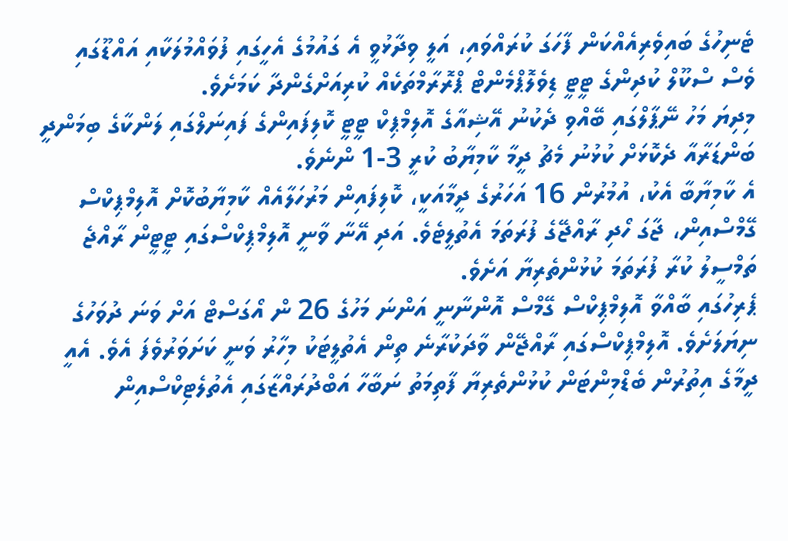ޓެނިހުގެ ބައިވެރިއެއްކަން ފާހަގަ ކުރައްވައި، އަލީ ވިދާޅުވީ އެ ގައުމުގެ އެހީގައި ފުވައްމުލަކާއި އައްޑޫގައި ވެސް ސްކޫލް ކުދިންގެ ޓީޓީ ޑިވެލޮޕްމެންޓް ޕްރޮރާމްތަކެއް ކުރިއަށްގެންދާ ކަމަށެވެ.
މިދިޔަ މަހު ނޭޕާލްގައި ބޭއްވި ދެކުނު އޭޝިއާގެ އޮލިމްޕިކް ޓީޓީ ކޮލިފައިންގެ ފައިނަލްގައި ލަންކާގެ ބިމަންދީ ބަންޑަރާއާ ދެކޮޅަށް ކުޅުނު މެޗު ދީމާ ކާމިޔާބު ކުރީ 3-1 ންނެވެ.
އެ ކާމިޔާބާ އެކު، އުމުރުން 16 އަހަރުގެ ދީމާއަކީ، ކޮލިފައިން މަރުހަލާއެއް ކާމިޔާބުކޮށް އޮލިމްޕިކްސް ގޭމްސްއިން، ޖާގަ ހޯދި ރާއްޖޭގެ ފުރަތަމަ އެތުލީޓެވެ. އަދި އޭނާ ވާނީ އޮލިމްޕިކްސްގައި ޓީޓީން ރާއްޖެ ތަމްސީލު ކުރާ ފުރަތަމަ ކުޅުންތެރިޔާ އަށެވެ.
ޕެރިހުގައި ބާއްވާ އޮލިމްޕިކްސް ގޭމްސް އޮންނާނީ އަންނަ މަހުގެ 26 ން އޯގަސްޓް އަށް ވަނަ ދުވަހުގެ ނިޔަލަށެވެ. އޮލިމްޕިކްސްގައި ރާއްޖޭން ވާދަކުރާނެ ތިން އެތުލީޓަކު މިހާރު ވަނީ ކަށަވަރުވެފަ އެވެ. އެއީ ދީމާގެ އިތުރުން ބެޑްމިންޓަން ކުޅުންތެރިޔާ ފާތިމަތު ނަބާހާ އަބްދުރައްޒާގައި އެތުލެޓިކްސްއިން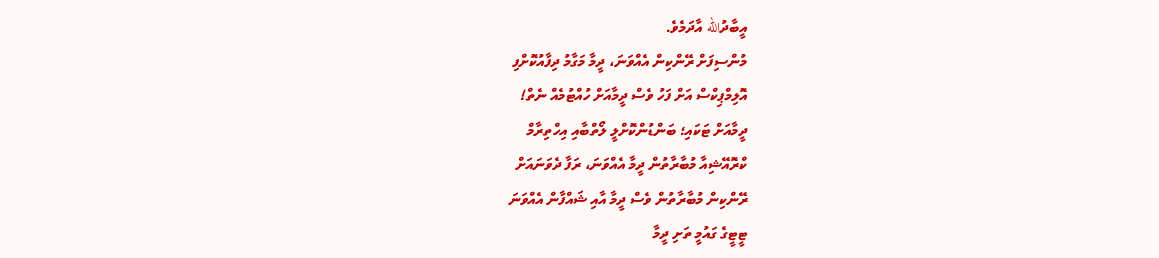އީބާދުالله އާދަމެވެ.
މުންސިފަށް ރޭންކިން އެއްވަނަ، ދީމާ މަގާމު ދިފާއުކޮށްފި
އޮލިމްޕިކްސް އަށް ފަހު ވެސް ދީމާއަށް ހުއްޓުމެއް ނެތް!
ދީމާއަށް ޓަކައި؛ ބަންޑުންކޮށްލީ ލޯތްބާއި އިހްތިރާމް
ކްރޮއޭޝިއާ މުބާރާތުން ދީމާ އެއްވަނަ، ރަފާ ދެވަނައަށް
ރޭންކިން މުބާރާތުން ވެސް ދީމާ އާއި ޝައްފާން އެއްވަނަ
ޓީޓީގެ ގައުމީ ތަށި ދީމާ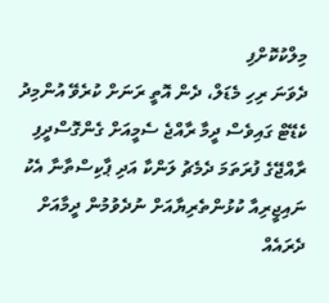މިލްކުކޮށްފި
ދެވަނަ ރިހި މެޑަލް، ދެން އޮތީ ރަނަށް ކުރެވޭ އުންމިދު
ކެޑޭޓް ގައިވެސް ދީމާ ރާއްޖެ ސެމީއަށް ގެންގޮސްދީފި
ރާއްޖޭގެ ފުރަތަމަ ދެމެޗު ލަންކާ އަދި ޕާކިސްތާނާ އެކު
ނައިޖީރިއާ ކުޅުންތެރިޔާއަށް ނުދެވުމުން ދީމާއަށް ދެރައެއް